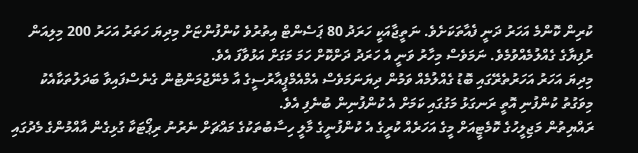ކުރިން ކޮންމެ އަހަރު ދަނީ ފެއާތަކަށެވެ. ނަތީޖާއަކީ ހަރަދު 80 ޕަސެންޓް އިތުރުވެ ކުންފުންޏަށް މިދިޔަ ހަތަރު އަހަރު 200 މިލިއަން ރުފިޔާގެ ގެއްލުމެއްވުމެވެ. ނަމަވެސް މިހާރު ވަނީ އެ ހަރަދު ދަށްކޮށް ހަމަ މަގަށް އަޅުވާފަ އެވެ.
މިދިޔަ އަހަރު އަހަރުތެރޭގައި ބޮޑު ގެއްލުމެއް ވަމުން ދިޔަނަމަވެސް އެމްއެމްޕީއާރުސީގެ އާ މެނޭޖުމަންޓުން ގެނެސްފައިވާ ބަދަލުތަކާއެކު މިވަގުތު ކުންފުނި އޮތީ ރަނގަޅު މަގުގައި ކަމަށް އެ ކުންފުނިން ބުނެފި އެވެ.
ރައްޔިތުން މަޖިލީހުގެ ކޮމެޓީއަށް މީގެ އަހަރެއް ކުރީގެ އެ ކުންފުނީގެ މާލީ ހިސާބުތަކުގެ މައްޗަށް ނެރުނު ރިޕޯޓަކާ ގުޅިގެން އާއްމުންގެ މެދުގައި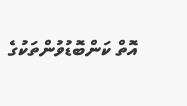އޮތް ކަންބޮޑުވުންތަކުގެ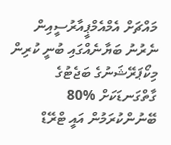މައްޗަށް އެމްއެމްޕީއާރުސީއިން ނެރުނު ބަޔާނެއްގައި ބުނީ ކުރިން މިކޯޕަރޭޝަނުގެ ބަޖެޓުގެ ގާތްގަނޑަކަށް %80 ބޭނުންކުރަމުން އައީ ޓްރޭޑް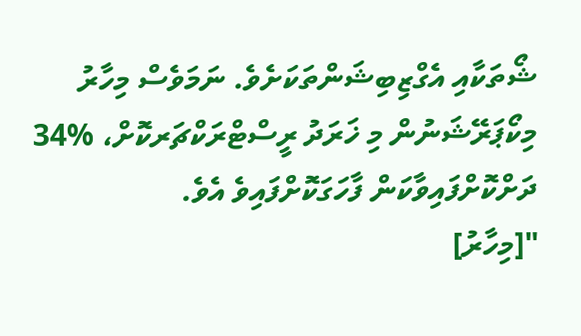ޝޯތަކާއި އެގްޒިބިޝަންތަކަށެވެ. ނަމަވެސް މިހާރު މިކޯޕަރޭޝަނުން މި ޚަރަދު ރީސްޓްރަކްޗަރކޮށް، %34 ދަށްކޮށްފައިވާކަން ފާހަގަކޮށްފައިވެ އެވެ.
"[މިހާރު]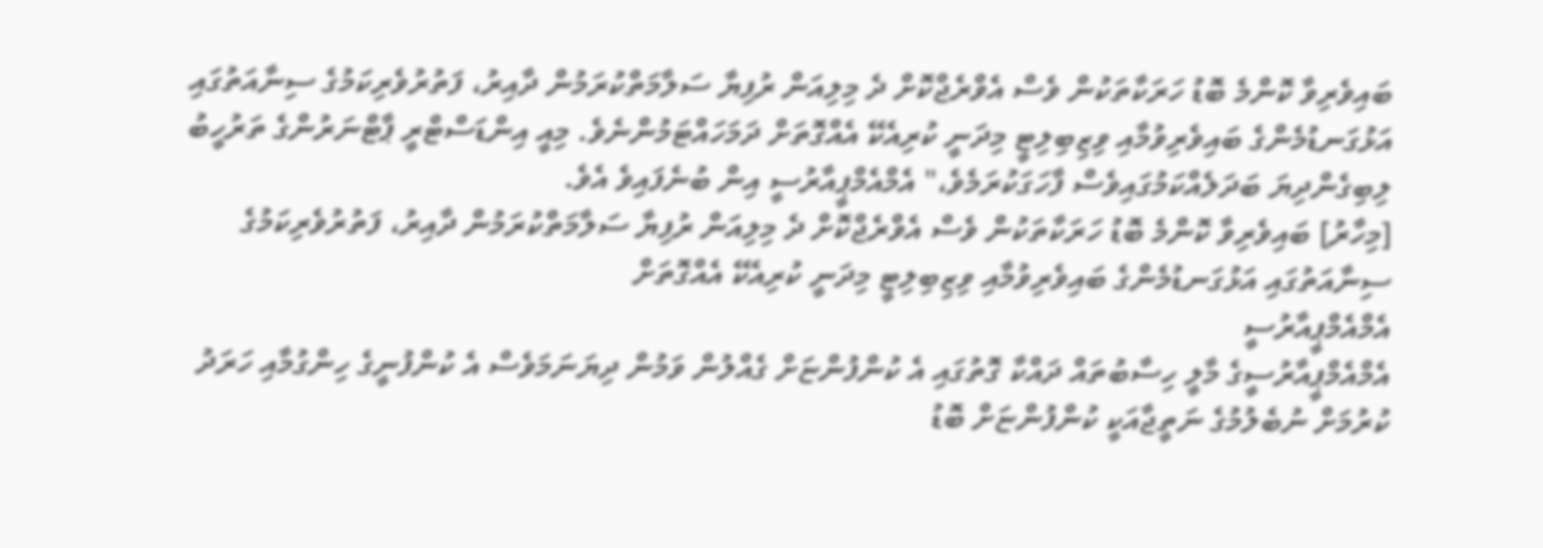ބައިވެރިވާ ކޮންމެ ބޮޑު ހަރަކާތަކުން ވެސް އެވްރެޖްކޮށް ދެ މިލިއަން ރުފިޔާ ސަލާމަތްކުރަމުން ދާއިރު، ފަތުރުވެރިކަމުގެ ސިނާއަތުގައި އަޅުގަނޑުމެންގެ ބައިވެރިވުމާއި ވިޒިބިލިޓީ މިދަނީ ކުރިއެކޭ އެއްގޮތަށް ދަމަހައްޓަމުންނެވެ. މިއީ އިންޑަސްޓްރީ ޕާޓްނަރުންގެ ތަރުހީބު ލިބިގެންދިޔަ ބަދަލެއްކަމުގައިވެސް ފާހަގަކުރަމެވެ،" އެމްއެމްޕީއާރުސީ އިން ބުނެފައިވެ އެވެ.
[މިހާރު] ބައިވެރިވާ ކޮންމެ ބޮޑު ހަރަކާތަކުން ވެސް އެވްރެޖްކޮށް ދެ މިލިއަން ރުފިޔާ ސަލާމަތްކުރަމުން ދާއިރު، ފަތުރުވެރިކަމުގެ ސިނާއަތުގައި އަޅުގަނޑުމެންގެ ބައިވެރިވުމާއި ވިޒިބިލިޓީ މިދަނީ ކުރިއެކޭ އެއްގޮތަށް
އެމްއެމްޕީއާރުސީ
އެމްއެމްޕީއާރުސީގެ މާލީ ހިސާބުތައް ދައްކާ ގޮތުގައި އެ ކުންފުންޏަށް ގެއްލުން ވަމުން ދިޔަނަމަވެސް އެ ކުންފުނީގެ ހިންގުމާއި ހަރަދު ކުރުމަށް ނުބެލުމުގެ ނަތީޖާއަކީ ކުންފުންޏަށް ބޮޑު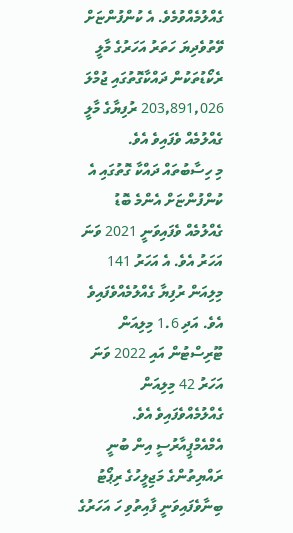ގެއްލުމެއްވުމެވެ. އެ ކުންފުންޏަށް ވޭތުވެދިޔަ ހަތަރު އަހަރުގެ މާލީ ރެކޯޑުތަކުން ދައްކާގޮތުގައި ޖުމްލަ 203,891,026 ރުފިޔާގެ މާލީ ގެއްލުމެއް ވެފައިވެ އެވެ.
މި ހިސާބުތައް ދައްކާ ގޮތުގައި އެ ކުންފުންޏަށް އެންމެ ބޮޑު ގެއްލުމެއް ވެފައިވަނީ 2021 ވަނަ އަހަރު އެވެ. އެ އަހަރު 141 މިލިއަން ރުފިޔާ ގެއްލުމެއްވެފައިވެ އެވެ. އަދި 1.6 މިލިއަން ޓޫރިސްޓުން އައި 2022 ވަނަ އަހަރު 42 މިލިއަން ގެއްލުމެއްވެފައިވެ އެވެ.
އެމްއެމްޕީއާރުސީ އިން ބުނީ ރައްޔިތުންގެ މަޖިލީހުގެ ރިޕޯޓު ބިނާވެފައިވަނީ ފާއިތުވި ހަ އަހަރުގެ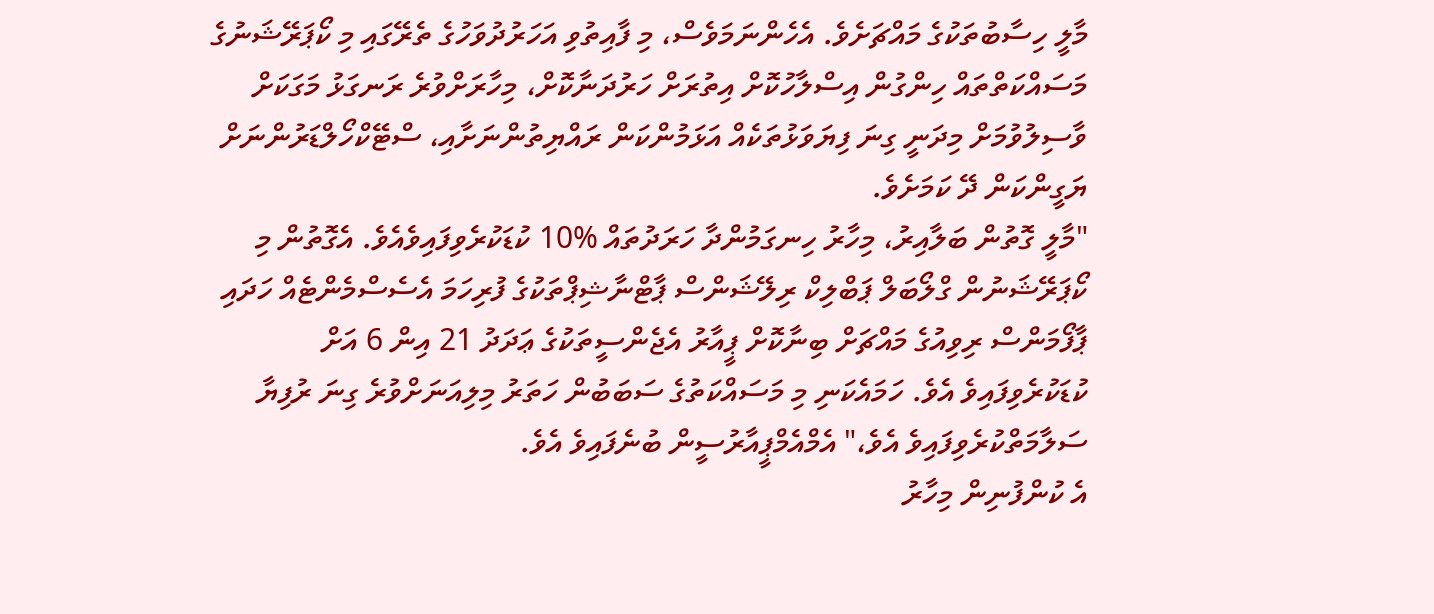މާލީ ހިސާބުތަކުގެ މައްޗަށެވެ. އެހެންނަމަވެސް، މި ފާއިތުވި އަހަރުދުވަހުގެ ތެރޭގައި މި ކޯޕަރޭޝަނުގެ މަސައްކަތްތައް ހިންގުން އިސްލާހުކޮށް އިތުރަށް ހަރުދަނާކޮށް، މިހާރަށްވުރެ ރަނގަޅު މަގަކަށް ވާސިލުވުމަށް މިދަނީ ގިނަ ފިޔަވަޅުތަކެއް އަޅަމުންކަން ރައްޔިތުންނަށާއި، ސްޓޭކްހޯލްޑަރުންނަށް ޔަގީންކަން ދޭ ކަމަށެވެ.
"މާލީ ގޮތުން ބަލާއިރު، މިހާރު ހިނގަމުންދާ ހަރަދުތައް %10 ކުޑަކުރެވިފައިވެއެވެ. އެގޮތުން މި ކޯޕަރޭޝަނުން ގްލޯބަލް ޕަބްލިކް ރިލޭޝަންސް ޕާޓްނާޝިޕްތަކުގެ ފުރިހަމަ އެސެސްމެންޓެއް ހަދައި ޕާފޯމަންސް ރިވިއުގެ މައްޗަށް ބިނާކޮށް ޕީއާރު އެޖެންސީތަކުގެ ޢަދަދު 21 އިން 6 އަށް ކުޑަކުރެވިފައިވެ އެވެ. ހަމައެކަނި މި މަސައްކަތުގެ ސަބަބުން ހަތަރު މިލިއަނަށްވުރެ ގިނަ ރުފިޔާ ސަލާމަތްކުރެވިފައިވެ އެވެ،" އެމްއެމްޕީއާރުސީން ބުނެފައިވެ އެވެ.
އެ ކުންފުނިން މިހާރު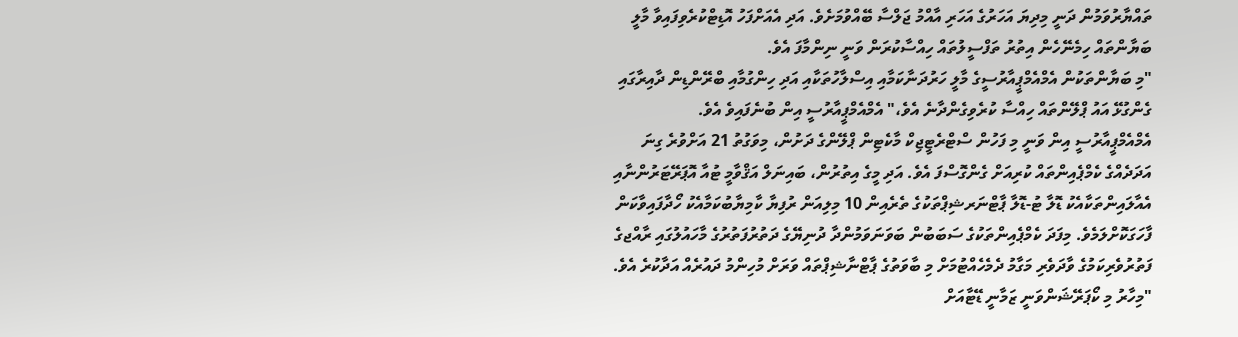ތައްޔާރުވަމުން ދަނީ މިދިޔަ އަހަރުގެ އަހަރި އާއްމު ޖަލްސާ ބޭއްވުމަށެވެ. އަދި އެއަށްފަހު އޮޑިޓްކުރެވިފައިވާ މާލީ ބަޔާންތައް ހިމެނޭހެން އިތުރު ތަފްސީލުތައް ހިއްސާކުރަން ވަނީ ނިންމާފަ އެވެ.
"މި ބަޔާންތަކުން އެމްއެމްޕީއާރުސީގެ މާލީ ހަރުދަނާކަމާއި އިސްލާހުތަކާއި އަދި ހިންގުމާއި ބްރޭންޑިން ދާއިރާގައި ގެންގުޅޭ އައު ޕްލޭންތައް ހިއްސާ ކުރެވިގެންދާނެ އެވެ،" އެމްއެމްޕީއާރުސީ އިން ބުނެފައިވެ އެވެ.
އެމްއެމްޕީއާރުސީ އިން ވަނީ މި ފަހުން ސްޓްރެޓީޖިކް މާކެޓިން ޕްލޭންގެ ދަށުން، މިވަގުތު 21 އަށްވުރެ ގިނަ އަދަދެއްގެ ކެމްޕެއިންތައް ކުރިއަށް ގެންގޮސްފަ އެވެ. އަދި މީގެ އިތުރުން، ބައިނަލް އަޤްވާމީ ޓުއާ އޮޕަރޭޓަރުންނާއި އެއާލައިންތަކާއެކު ޑޮލާ ޓު-ޑޮލާ ޕާޓްނަރޝިޕްތަކުގެ ތެރެއިން 10 މިލިއަން ރުފިޔާ ކާމިޔާބުކަމާއެކު ހޯދާފައިވާކަން ފާހަގަކޮށްލަމެވެ. މިފަދަ ކެމްޕެއިންތަކުގެ ސަބަބުން ބަވަނަވަމުންދާ ދުނިޔޭގެ ދަތުރުފަތުރުގެ މާހައުލުގައި ރާއްޖގެ ފަތުރުވެރިކަމުގެ ވާދަވެރި މަގާމު ދެމެހެއްޓުމަށް މި ބާވަތުގެ ޕާޓްނާޝިޕްތައް ވަރަށް މުހިންމު ދައުރެއް އަދާކުރެ އެވެ.
"މިހާރު މި ކޯޕަރޭޝަންވަނީ ޒަމާނީ ޑޭޓާއަށް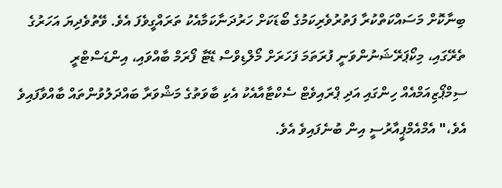ބިނާކޮށް މަސައްކަތްކުރާ ފަތުރުވެރިކަމުގެ ބޯޑަކަށް ހަރުދަނާކަމާއެކު ތަރައްގީވެފަ އެވެ. ވޭތުވެދިޔަ އަހަރުގެ ތެރޭގައި، މިކޯޕަރޭޝަނުންވަނީ ފުރަތަމަ ފަހަރަށް މޯލްޑިވްސް ޑޭޓާ ފޯރަމް ބާއްވައި، އިންޑަސްޓްރީ ސިމްޕޯޒިއަމްއެއް ހިންގައި އަދި ޕްރައިވެޓް ސެކްޓާއާއެކު އެކި ބާވަތުގެ މަޝްވަރާ ބައްދަލުވުންތައް ބާއްވާފައިވެ އެވެ،" އެމްއެމްޕީއާރުސީ އިން ބުނެފައިވެ އެވެ.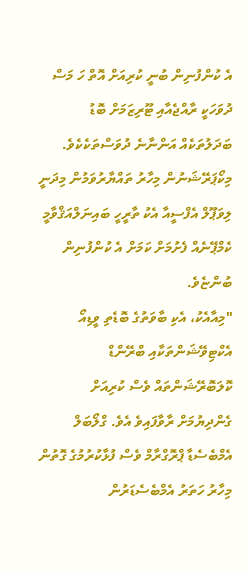އެ ކުންފުނިން ބުނީ ކުރިއަށް އޮތް ހަ މަސް ދުވަހަކީ ރާއްޖެއާއި ޓޫރިޒަމަށް ބޮޑު ބަދަލުތަކެއް އަންނާނެ ދުވަސްތަކެކެވެ. މިކޯޕަރޭޝަނުން މިހާރު ތައްޔާރުވަމުން މިދަނީ ލިވަޕޫލް އެފްސީއާ އެކު ތާރީހީ ބައިނަލްއަޤްވާމީ ކެމްޕޭނެއް ފެށުމަށް ކަމަށް އެ ކުންފުނިން ބުންޏެވެ.
"މިއާއެކު، އެކި ބާވަތުގެ ބޮޑެތި ވީޑިއޯ އެކްޓިވޭޝަންތަކާއި ބްރޭންޑް ކޮލަބޮރޭޝަންތައް ވެސް ކުރިއަށް ގެންދިޔުމަށް ރާވާފައިވެ އެވެ. ގްލޯބަލް އެމްބެސެޑާ ޕްރޮގްރާމް ވެސް ފުޅާކުރުމުގެ ގޮތުން މިހާރު ހަތަރު އެމްބެސެޑަރުން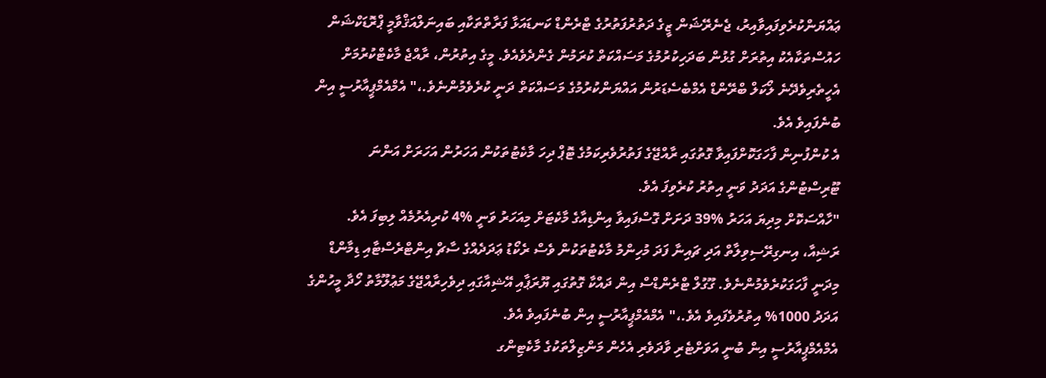ޢައްޔަންކުރެވިފައިވާއިރު، ޖެނެރޭޝަން ޒީގެ ދަތުރުފަތުރުގެ ޓްރެންޑް ކަނޑައަޅާ ފަރާތްތަކާއި ބައިނަލްއަޤްވާމީ ޕްރޮޑަކްޝަން ހައުސްތަކާއެކު އިތުރަށް ގުޅުން ބަދަހިކުރުމުގެ މަސައްކަތް ކުރަމުން ގެންދެވެއެވެ. މީގެ އިތުރުން، ރާއްޖެ މާކެޓްކުރުމަށް އެހީތެރިވެދޭނެ ލޯކަލް ބްރޭންޑް އެމްބެސެޑަރުން އައްޔަންކުރުމުގެ މަސައްކަތް ދަނީ ކުރެވެމުންނެވެ.،" އެމްއެމްޕީއާރުސީ އިން ބުނެފައިވެ އެވެ.
އެ ކުންފުނިން ފާހަގަކޮށްފައިވާ ގޮތުގައި ރާއްޖޭގެ ފަތުރުވެރިކަމުގެ ޓޮޕް ދިހަ މާކެޓުތަކުން އަހަރުން އަހަރަށް އަންނަ ޓޫރިސްޓުންގެ އަދަދު ވަނީ އިތުރު ކުރެވިފަ އެވެ.
"ހާއްސަކޮށް މިދިޔަ އަހަރު %39 ދަށަށް ގޮސްފައިވާ އިންޑިއާގެ މާކެޓަށް މިއަހަރު ވަނީ %4 ކުރިއެރުމެއް ލިބިފަ އެވެ. ރަޝިއާ، އިނގިރޭސިވިލާތް އަދި ޗައިނާ ފަދަ މުހިންމު މާކެޓުތަކުން ވެސް ރެކޯޑު ޢަދަދެއްގެ ސާޗް އިންޓްރެސްޓާއި ޑިމާންޑް މިދަނީ ފާހަގަކުރެވެމުންނެވެ. ގޫގުލް ޓްރެންޑްސް އިން ދައްކާ ގޮތުގައި ޔޫރަޕާއި އޭޝިއާގައި ދިވެހިރާއްޖޭގެ މަޢުލޫމާތު ހޯދާ މީހުންގެ އަދަދު 1000% އިތުރުވެފައިވެ އެވެ.،" އެމްއެމްޕީއާރުސީ އިން ބުނެފައިވެ އެވެ.
އެމްއެމްޕީއާރުސީ އިން ބުނީ އަވަށްޓެރި ވާދަވެރި އެހެން މަންޒިލްތަކުގެ މާކެޓިންގ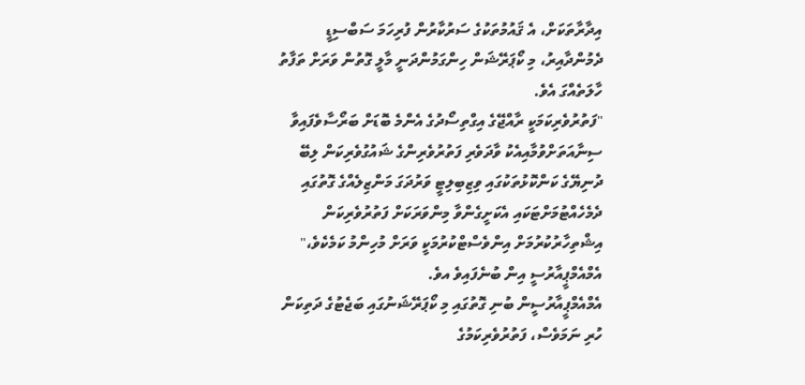އިދާރާތަކަށް، އެ ޤައުމުތަކުގެ ސަރުކާރުން ފުރިހަމަ ސަބްސިޑީ ދެމުންދާއިރު، މި ކޯޕަރޭޝަން ހިންގަމުންދަނީ މާލީ ގޮތުން ވަރަށް ތަފާތު ހާލަތެއްގަ އެވެ.
"ފަތުރުވެރިކަމަކީ ރާއްޖޭގެ އިގްތިސޯދުގެ އެންމެ ބޮޑަށް ބަރޯސާވެފައިވާ ސިނާއަތަށްވުމާއިއެކު ވާދަވެރި ފަތުރުވެރިންގެ ޝައުގުވެރިކަން ލިބޭ ދުނިޔޭގެ ކަންކޮޅުތަކުގައި ވިޒިބިލިޓީ ވަރުދަގަ މަންޒިލެއްގެ ގޮތުގައި ދެމެހެއްޓުމަށްޓަކައި އެކަށީގެންވާ މިންވަރަކަށް ފަތުރުވެރިކަން އިޝްތިހާރުކުރުމަށް އިންވެސްޓްކުރުމަކީ ވަރަށް މުހިންމު ކަމެކެވެ،" އެމްއެމްޕީއާރުސީ އިން ބުނެފައިވެ އވެ.
އެމްއެމްޕީއާރުސީން ބުނި ގޮތުގައި މި ކޯޕަރޭޝަނުގައި ބަޖެޓުގެ ދަތިކަން ހުރި ނަމަވެސް، ފަތުރުވެރިކަމުގެ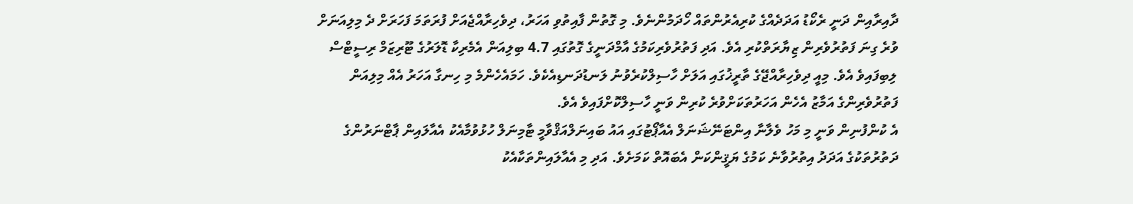ދާއިރާއިން ދަނީ ރެކޯޑު އަދަދެއްގެ ކުރިއެރުންތައް ހޯދަމުންނެވެ. މި ގޮތުން ފާއިތުވި އަހަރު، ދިވެހިރާއްޖެއަށް ފުރަތަމަ ފަހަރަށް ދެ މިލިއަނަށް ވުރެ ގިނަ ފަތުރުވެރިން ޒިޔާރަތްކުރި އެވެ. އަދި ފަތުރުވެރިކަމުގެ އާމްދަނީގެ ގޮތުގައި 4.7 ބިލިއަން އެމެރިކާ ޑޮލަރުގެ ޓޫރިޒަމް ރިސީޓްސް ލިބިފައިވެ އެވެ. މިއީ ދިވެހިރާއްޖޭގެ ތާރީޚުގައި އަލަށް ހާސިލްކުރެވުނު ލަނޑުދަނޑިއެކެވެ. ހަމައެހެންމެ މި ހިނގާ އަހަރު އެއް މިލިއަން ފަތުރުވެރިންގެ އަމާޒު އެހެން އަހަރުތަކަށްވުރެ ކުރިން ވަނީ ހާސިލްކޮށްފައިވެ އެވެ.
އެ ކުންފުނިން ވަނީ މި މަހު ވެލާނާ އިންޓަނޭޝަނަލް އެއާޕޯޓުގައި އައު ބައިނަލްއަޤްވާމީ ޓާމިނަލް ހުޅުވުމާއެކު އެއާލައިން ޕާޓްނަރުންގެ ދަތުރުތަކުގެ އަދަދު އިތުރުވާނެ ކަމުގެ ޔަޤީންކަން އެބައޮތް ކަމަށެވެ. އަދި މި އެއާލައިންތަކާއެކު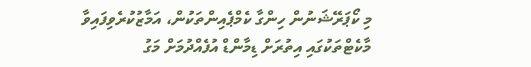މި ކޯޕަރޭޝަނުން ހިންގާ ކެމްޕެއިންތަކުން، އަމާޒުކުރެވިފައިވާ މާކެޓްތަކުގައި އިތުރަށް ޑިމާންޑް އުފެއްދުމަށް މަގު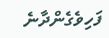ފަހިވެގެންދާނެ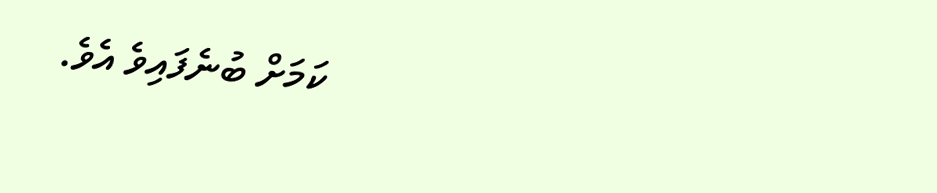ކަމަށް ބުނެފައިވެ އެވެ.